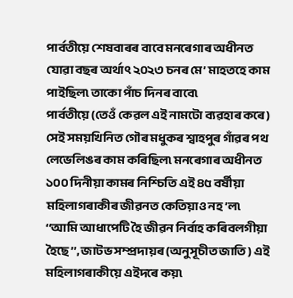পাৰ্বতীয়ে শেষবাৰৰ বাবে মনৰেগাৰ অধীনত যোৱা বছৰ অৰ্থাৎ ২০২৩ চনৰ মে’ মাহতহে কাম পাইছিল৷ তাকো পাঁচ দিনৰ বাবে৷
পাৰ্বতীয়ে (তেওঁ কেৱল এই নামটো ব্যৱহাৰ কৰে) সেই সময়খিনিত গৌৰ মধুকৰ শ্বাহপুৰ গাঁৱৰ পথ লেভেলিঙৰ কাম কৰিছিল৷ মনৰেগাৰ অধীনত ১০০ দিনীয়া কামৰ নিশ্চিতি এই ৪৫ বৰ্ষীয়া মহিলাগৰাকীৰ জীৱনত কেতিয়াও নহ’ল৷ ‘‘আমি আধাপেটি হৈ জীৱন নিৰ্বাহ কৰিবলগীয়া হৈছে’’, জাটভ সম্প্ৰদায়ৰ (অনুসূচীত জাতি) এই মহিলাগৰাকীয়ে এইদৰে কয়৷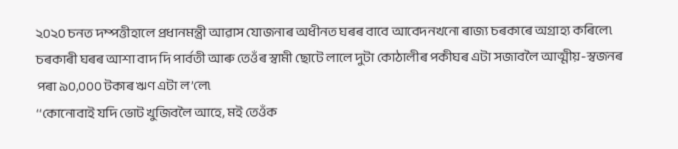২০২০ চনত দম্পত্তীহালে প্ৰধানমন্ত্ৰী আৱাস যোজনাৰ অধীনত ঘৰৰ বাবে আবেদনখনো ৰাজ্য চৰকাৰে অগ্ৰাহ্য কৰিলে৷ চৰকাৰী ঘৰৰ আশা বাদ দি পাৰ্বতী আৰু তেওঁৰ স্বামী ছোটে লালে দুটা কোঠালীৰ পকীঘৰ এটা সজাবলৈ আত্মীয়-স্বজনৰ পৰা ৯০,০০০ টকাৰ ঋণ এটা ল’লে৷
‘‘কোনোবাই যদি ভোট খুজিবলৈ আহে, মই তেওঁক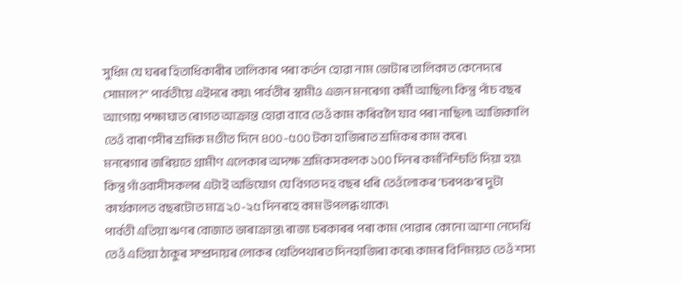সুধিম যে ঘৰৰ হিতাধিকাৰীৰ তালিকাৰ পৰা কৰ্তন হোৱা নাম ভোটাৰ তালিকাত কেনেদৰে সোমাল?’’ পাৰ্বতীয়ে এইদৰে কয়৷ পাৰ্বতীৰ স্বামীও এজন মনৰেগা কৰ্মী আছিল৷ কিন্তু পাঁচ বছৰ আগেয়ে পক্ষাঘাত ৰোগত আক্ৰান্ত হোৱা বাবে তেওঁ কাম কৰিবলৈ যাব পৰা নাছিল৷ আজিকালি তেওঁ বাৰাণসীৰ শ্ৰমিক মণ্ডীত দিনে ৪০০-৫০০ টকা হাজিৰাত শ্ৰমিকৰ কাম কৰে৷
মনৰেগাৰ জৰিয়তে গ্ৰামীণ এলেকাৰ অদক্ষ শ্ৰমিকসকলক ১০০ দিনৰ কৰ্মনিশ্চিতি দিয়া হয়৷ কিন্তু গাঁওবাসীসকলৰ এটাই অভিযোগ যে বিগত দহ বছৰ ধৰি তেওঁলোকৰ ‘চৰপঞ্চ’ৰ দুটা কাৰ্যকালত বছৰটোত মাত্ৰ ২০-২৫ দিনৰহে কাম উপলব্ধ থাকে৷
পাৰ্বতী এতিয়া ঋণৰ বোজাত ভাৰাক্ৰান্ত৷ ৰাজ্য চৰকাৰৰ পৰা কাম পোৱাৰ কোনো আশা নেদেখি তেওঁ এতিয়া ঠাকুৰ সম্প্ৰদায়ৰ লোকৰ খেতিপথাৰত দিনহাজিৰা কৰে৷ কামৰ বিনিময়ত তেওঁ শস্য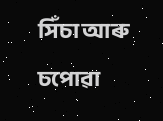সিঁচা আৰু চপোৱা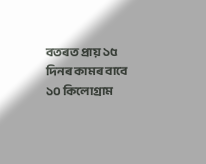বতৰত প্ৰায় ১৫ দিনৰ কামৰ বাবে ১০ কিলোগ্ৰাম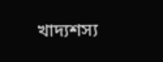খাদ্যশস্য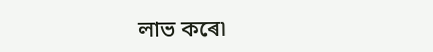লাভ কৰে৷